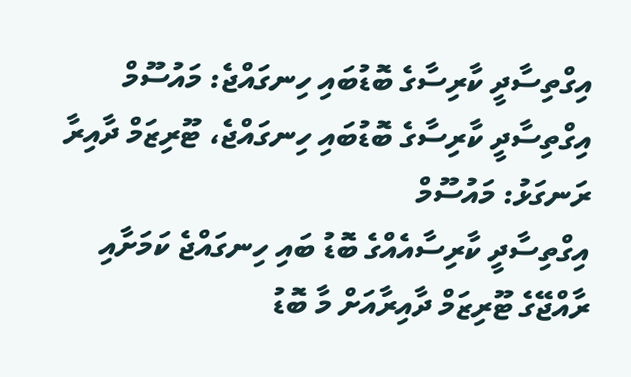އިގްތިސާދީ ކާރިސާގެ ބޮޑުބައި ހިނގައްޖެ: މައުސޫމް
އިގްތިސާދީ ކާރިސާގެ ބޮޑުބައި ހިނގައްޖެ، ޓޫރިޒަމް ދާއިރާ ރަނގަޅު: މައުސޫމް
އިގްތިސާދީ ކާރިސާއެއްގެ ބޮޑު ބައި ހިނގައްޖެ ކަމަށާއި ރާއްޖޭގެ ޓޫރިޒަމް ދާއިރާއަށް މާ ބޮޑު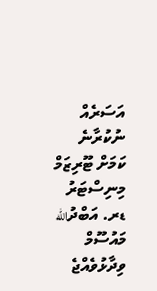އަސަރެއް ނުކުރާނެ ކަމަށް ޓޫރިޒަމް މިނިސްޓަރު ޑރ. އަބްދުالله މައުސޫމް ވިދާޅުވެއްޖެ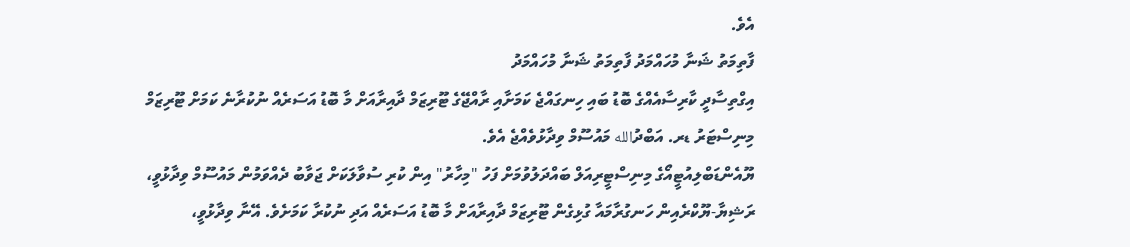އެވެ.
ފާތިމަތު ޝަނާ މުހައްމަދު ފާތިމަތު ޝަނާ މުހައްމަދު
އިގްތިސާދީ ކާރިސާއެއްގެ ބޮޑު ބައި ހިނގައްޖެ ކަމަށާއި ރާއްޖޭގެ ޓޫރިޒަމް ދާއިރާއަށް މާ ބޮޑު އަސަރެއް ނުކުރާނެ ކަމަށް ޓޫރިޒަމް މިނިސްޓަރު ޑރ. އަބްދުالله މައުސޫމް ވިދާޅުވެއްޖެ އެވެ.
ޔޫއެންޑަބްލިއުޓީއޯގެ މިނިސްޓީރިއަލް ބައްދަލުވުމަށް ފަހު "މިހާރު" އިން ކުރި ސުވާލަކަށް ޖަވާބު ދެއްވަމުން މައުސޫމް ވިދާޅުވީ، ރަޝިޔާ-ޔޫކްރެއިން ހަނގުރާމައާ ގުޅިގެން ޓޫރިޒަމް ދާއިރާއަށް މާ ބޮޑު އަސަރެއް އަދި ނުކުރާ ކަމަށެވެ. އޭނާ ވިދާޅުވީ،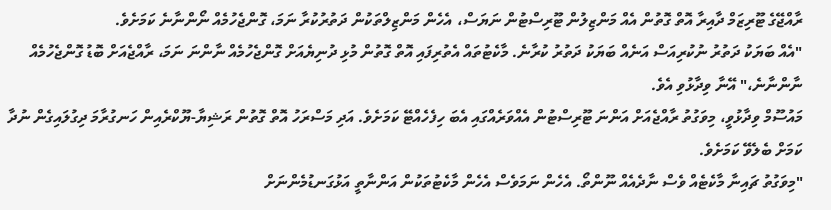ރާއްޖޭގެ ޓޫރިޒަމް ދާއިރާ އޮތް ގޮތުން އެއް މަންޒިލުން ޓޫރިސްޓުން ނަޔަސް، އެހެން މަންޒިލްތަކުން ދަތުރުކުރާ ނަމަ، ގޮންޖެހުމެއް ނޯންނާނެ ކަމަށެވެ.
"އެއް ބަޔަކު ދަތުރު ނުކުރިއަސް އަނެއް ބަޔަކު ދަތުރު ކުރާނެ. މާކެޓުތައް އެތުރިފައި އޮތް ގޮތުން މުޅި ދުނިޔެއަށް ގޮންޖެހުމެއް ނާންނަ ނަމަ، ރާއްޖެއަށް ބޮޑު ގޮންޖެހުމެއް ނާންނާނެ،" އޭނާ ވިދާޅުވި އެވެ.
މައުސޫމް ވިދާޅުވީ، މިވަގުތު ރާއްޖެއަށް އަންނަ ޓޫރިސްޓުން އެއްވަރެއްގައި އެބަ ހިފެހެއްޓޭ ކަމަށެވެ. އަދި މަސްރަހު އޮތް ގޮތުން ރަޝިޔާ-ޔޫކްރެއިން ހަނގުރާމަ ދިގުލައިގެން ނުދާ ކަމަށް ބެލެވޭ ކަމަށެވެ.
"މިވަގުތު ޗައިނާ މާކެޓެއް ވެސް ނާދެއެއް ނޫންތޯ. އެހެން ނަމަވެސް އެހެން މާކެޓުތަކުން އަންނާތީ އަޅުގަނޑުމެންނަށް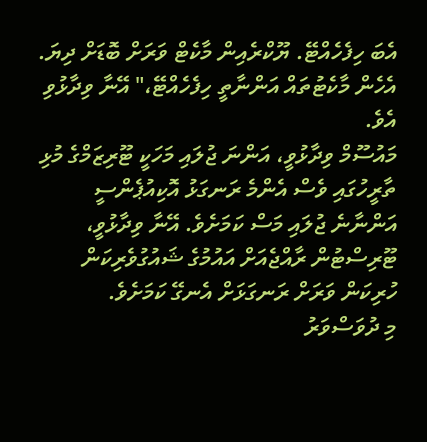އެބަ ހިފެހެއްޓޭ. ޔޫކްރެއިން މާކެޓް ވަރަށް ބޮޑަށް ދިޔަ. އެހެން މާކެޓުތައް އަންނާތީ ހިފެހެއްޓޭ،" އޭނާ ވިދާޅުވި އެވެ.
މައުސޫމް ވިދާޅުވީ، އަންނަ ޖުލައި މަހަކީ ޓޫރިޒަމްގެ މުޅި ތާރީހުގައި ވެސް އެންމެ ރަނގަޅު އޮކިއުޕެންސީ އަންނާނެ ޖުލައި މަސް ކަމަށެވެ. އޭނާ ވިދާޅުވީ، ޓޫރިސްޓުން ރާއްޖެއަށް އައުމުގެ ޝައުގުވެރިކަން ހުރިކަން ވަރަށް ރަނގަޅަށް އެނގޭ ކަމަށެވެ.
މި ދުވަސްވަރު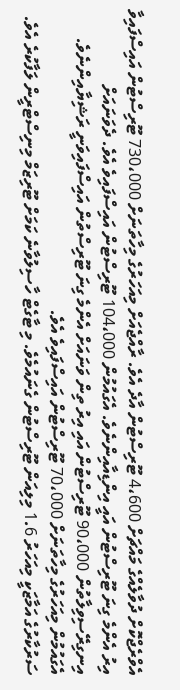އެވްރެޖްކޮށް ދުވާލެއްގެ މައްޗަށް 4،600 ޓޫރިސްޓުން އާދެ އެވެ. ރާއްޖެއަށް މިއަހަރުގެ މިހާތަނަށް 730،000 ޓޫރިސްޓުން އައިސްފައިވާ އިރު އެންމެ ގިނަ ޓޫރިސްޓުން އައީ އިންޑިއާއިންނެވެ. އެގައުމުން 104،000 ޓޫރިސްޓުން އައިސްފައިވެ އެވެ. ދެވަނައަށް އިނގިރޭސިވިލާތުން 90،000 ޓޫރިސްޓުން އައި އިރު ތިން ވަނައަށް އެންމެ ގިނަ ޓޫރިސްތުން އައިސްފައިވަނީ ރަޝިޔާއިންނެވެ. އެގައުމުން މިއަހަރުގެ މިހާތަނަށް 70،000 ޓޫރިސްޓުން އައިސްފައިވެ އެވެ.
ސަރުކާރުގެ އަމާޒަކީ މިއަހަރު 1.6 މިލިއަން ޓޫރިސްޓުން ގެނައުމެވެ. މި ޓާގެޓް ހާސިލުވާނެ ކަމަށް ޓޫރިޒަމް މިނިސްޓްރީން ލަފާކުރެ އެވެ.